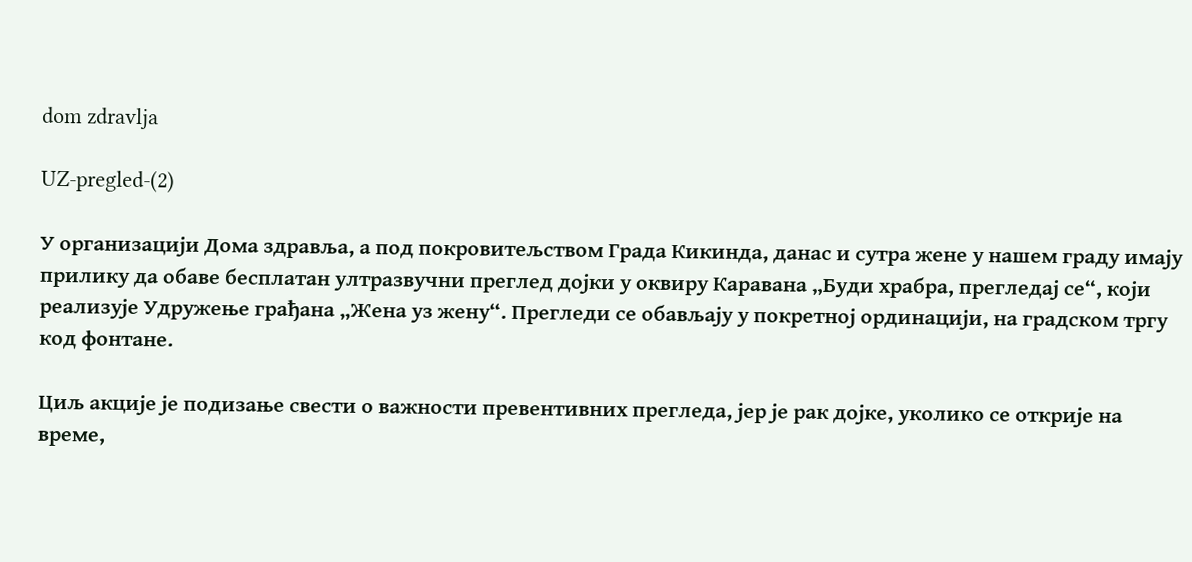dom zdravlja

UZ-pregled-(2)

У организацији Дома здравља, а под покровитељством Града Кикинда, данас и сутра жене у нашем граду имају прилику да обаве бесплатан ултразвучни преглед дојки у оквиру Каравана „Буди храбра, прегледај се“, који реализује Удружење грађана „Жена уз жену“. Прегледи се обављају у покретној ординацији, на градском тргу код фонтане.

Циљ акције је подизање свести о важности превентивних прегледа, јер је рак дојке, уколико се открије на време,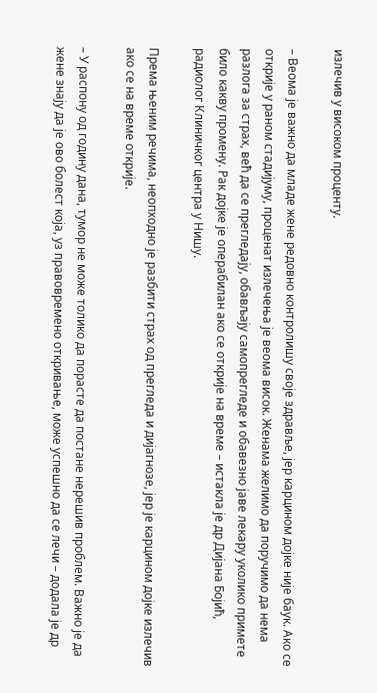излечив у високом проценту.

– Веома је важно да младе жене редовно контролишу своје здравље, јер карцином дојке није баук. Ако се открије у раном стадијуму, проценат излечења је веома висок. Женама желимо да поручимо да нема разлога за страх, већ да се прегледају, обављају самопрегледе и обавезно јаве лекару уколико примете било какву промену. Рак дојке је операбилан ако се открије на време – истакла је др Дијана Бојић, радиолог Клиничког центра у Нишу.

Према њеним речима, неопходно је разбити страх од прегледа и дијагнозе, јер је карцином дојке излечив ако се на време открије.

– У распону од годину дана, тумор не може толико да порасте да постане нерешив проблем. Важно је да жене знају да је ово болест која, уз правовремено откривање, може успешно да се лечи – додала је др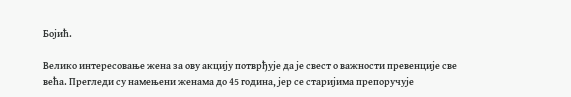Бојић.

Велико интересовање жена за ову акцију потврђује да је свест о важности превенције све већа. Прегледи су намењени женама до 45 година, јер се старијима препоручује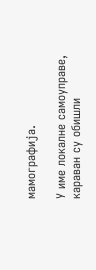мамографија.

У име локалне самоуправе, караван су обишли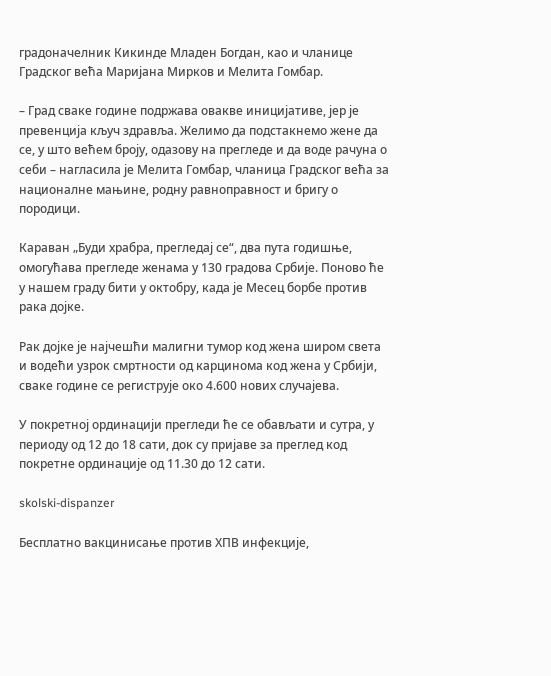градоначелник Кикинде Младен Богдан, као и чланице Градског већа Маријана Мирков и Мелита Гомбар.

– Град сваке године подржава овакве иницијативе, јер је превенција кључ здравља. Желимо да подстакнемо жене да се, у што већем броју, одазову на прегледе и да воде рачуна о себи – нагласила је Мелита Гомбар, чланица Градског већа за националне мањине, родну равноправност и бригу о породици.

Караван „Буди храбра, прегледај се“, два пута годишње, омогућава прегледе женама у 130 градова Србије. Поново ће у нашем граду бити у октобру, када је Месец борбе против рака дојке.

Рак дојке је најчешћи малигни тумор код жена широм света и водећи узрок смртности од карцинома код жена у Србији, сваке године се региструје око 4.600 нових случајева.

У покретној ординацији прегледи ће се обављати и сутра, у периоду од 12 до 18 сати, док су пријаве за преглед код покретне ординације од 11.30 до 12 сати.

skolski-dispanzer

Бесплатно вакцинисање против ХПВ инфекције,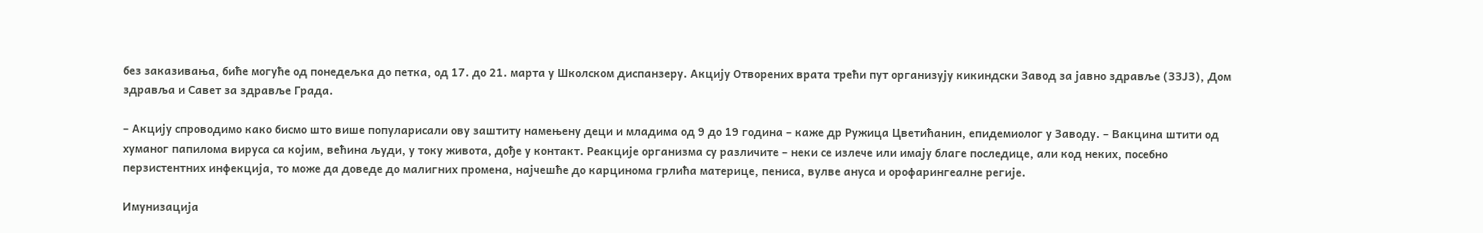без заказивања, биће могуће од понедељка до петка, од 17. до 21. марта у Школском диспанзеру. Акцију Отворених врата трећи пут организују кикиндски Завод за јавно здравље (ЗЗЈЗ), Дом здравља и Савет за здравље Града.

– Акцију спроводимо како бисмо што више популарисали ову заштиту намењену деци и младима од 9 до 19 година – каже др Ружица Цветићанин, епидемиолог у Заводу. – Вакцина штити од хуманог папилома вируса са којим, већина људи, у току живота, дође у контакт. Реакције организма су различите – неки се излече или имају благе последице, али код неких, посебно перзистентних инфекција, то може да доведе до малигних промена, најчешће до карцинома грлића материце, пениса, вулве ануса и орофарингеалне регије.

Имунизација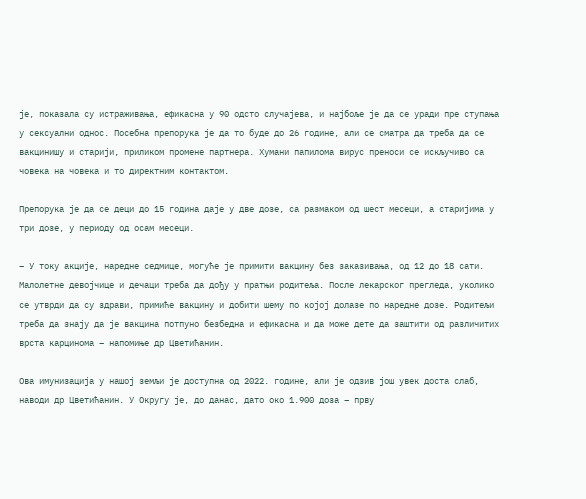је, показала су истраживања, ефикасна у 90 одсто случајева, и најбоље је да се уради пре ступања у сексуални однос. Посебна препорука је да то буде до 26 године, али се сматра да треба да се вакцинишу и старији, приликом промене партнера. Хумани папилома вирус преноси се искључиво са човека на човека и то директним контактом.

Препорука је да се деци до 15 година даје у две дозе, са размаком од шест месеци, а старијима у три дозе, у периоду од осам месеци.

– У току акције, наредне седмице, могуће је примити вакцину без заказивања, од 12 до 18 сати. Малолетне девојчице и дечаци треба да дођу у пратњи родитеља. После лекарског прегледа, уколико се утврди да су здрави, примиће вакцину и добити шему по којој долазе по наредне дозе. Родитељи треба да знају да је вакцина потпуно безбедна и ефикасна и да може дете да заштити од различитих врста карцинома – напомиње др Цветићанин.

Ова имунизација у нашој земљи је доступна од 2022. године, али је одзив још увек доста слаб, наводи др Цветићанин. У Округу је, до данас, дато око 1.900 доза – прву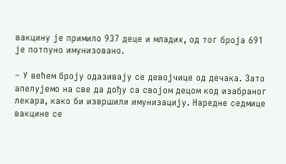вакцину је примило 937 деце и младих, од тог броја 691 је потпуно имунизовано.

– У већем броју одазивају се девојчице од дечака. Зато апелујемо на све да дођу са својом децом код изабраног лекара, како би извршили имунизацију. Наредне седмице вакцине се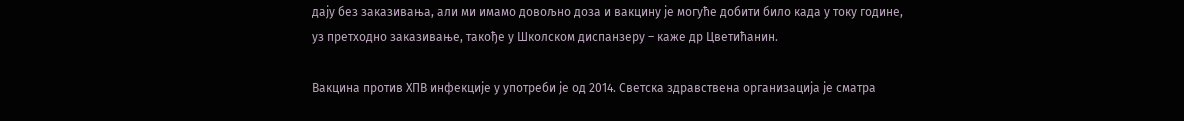дају без заказивања, али ми имамо довољно доза и вакцину је могуће добити било када у току године, уз претходно заказивање, такође у Школском диспанзеру – каже др Цветићанин.

Вакцина против ХПВ инфекције у употреби је од 2014. Светска здравствена организација је сматра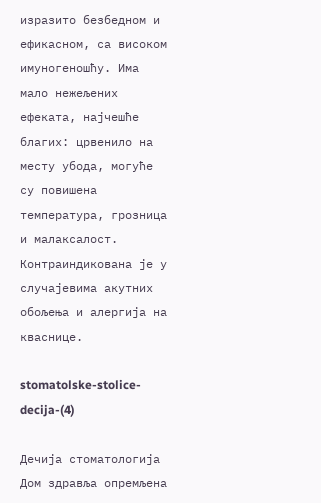изразито безбедном и ефикасном, са високом имуногеношћу. Има мало нежељених ефеката, најчешће благих: црвенило на месту убода, могуће су повишена температура, грозница и малаксалост. Контраиндикована је у случајевима акутних обољења и алергија на кваснице.

stomatolske-stolice-decija-(4)

Дечија стоматологија Дом здравља опремљена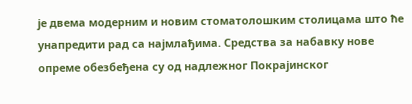је двема модерним и новим стоматолошким столицама што ће унапредити рад са најмлађима. Средства за набавку нове опреме обезбеђена су од надлежног Покрајинског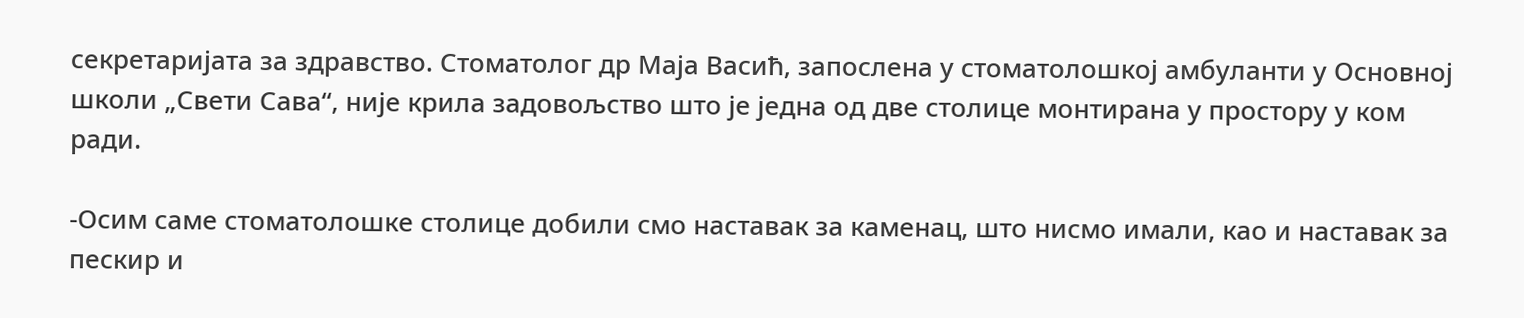секретаријата за здравство. Стоматолог др Маја Васић, запослена у стоматолошкој амбуланти у Основној школи „Свети Сава“, није крила задовољство што је једна од две столице монтирана у простору у ком ради.

-Осим саме стоматолошке столице добили смо наставак за каменац, што нисмо имали, као и наставак за пескир и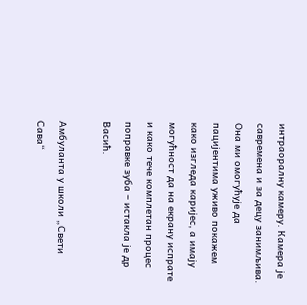интраоралну камеру. Камера је савремена и за децу занимљива. Она ми омогућује да пацијентима уживо покажем како изгледа каријес, а имају могућност да на екрану испрате и како тече комплетан процес поправке зуба – истакла је др Васић.

Амбуланта у школи „Свети Сава“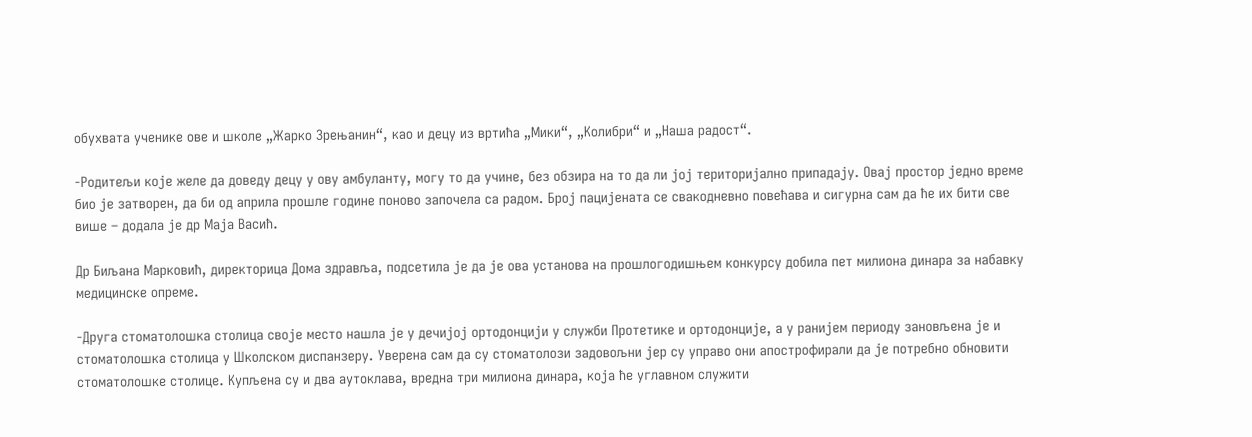обухвата ученике ове и школе „Жарко Зрењанин“, као и децу из вртића „Мики“, „Колибри“ и „Наша радост“.

-Родитељи које желе да доведу децу у ову амбуланту, могу то да учине, без обзира на то да ли јој територијално припадају. Овај простор једно време био је затворен, да би од априла прошле године поново започела са радом. Број пацијената се свакодневно повећава и сигурна сам да ће их бити све више – додала је др Маја Васић.

Др Биљана Марковић, директорица Дома здравља, подсетила је да је ова установа на прошлогодишњем конкурсу добила пет милиона динара за набавку медицинске опреме.

-Друга стоматолошка столица своје место нашла је у дечијој ортодонцији у служби Протетике и ортодонције, а у ранијем периоду зановљена је и стоматолошка столица у Школском диспанзеру. Уверена сам да су стоматолози задовољни јер су управо они апострофирали да је потребно обновити стоматолошке столице. Купљена су и два аутоклава, вредна три милиона динара, која ће углавном служити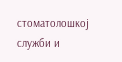стоматолошкој служби и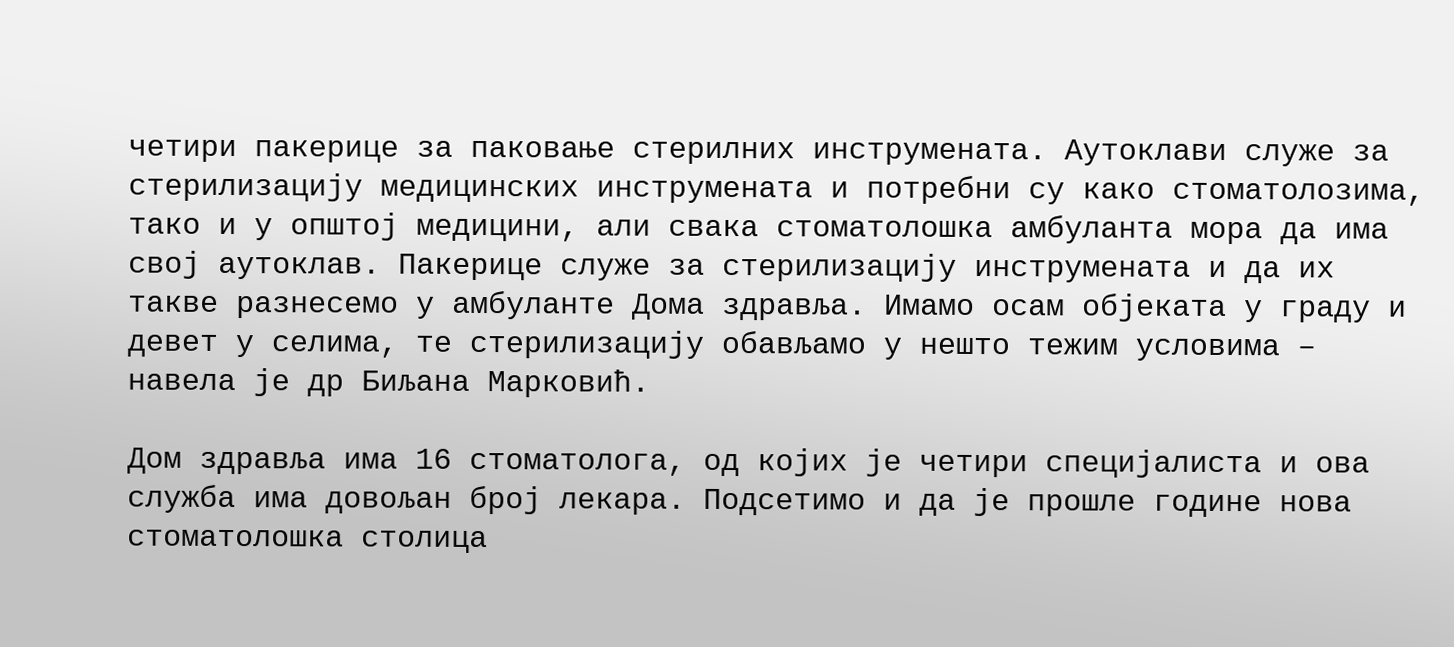четири пакерице за паковање стерилних инструмената. Аутоклави служе за стерилизацију медицинских инструмената и потребни су како стоматолозима, тако и у општој медицини, али свака стоматолошка амбуланта мора да има свој аутоклав. Пакерице служе за стерилизацију инструмената и да их такве разнесемо у амбуланте Дома здравља. Имамо осам објеката у граду и девет у селима, те стерилизацију обављамо у нешто тежим условима – навела је др Биљана Марковић.

Дом здравља има 16 стоматолога, од којих је четири специјалиста и ова служба има довољан број лекара. Подсетимо и да је прошле године нова стоматолошка столица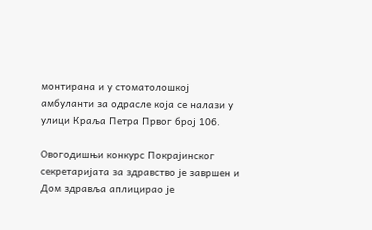монтирана и у стоматолошкој амбуланти за одрасле која се налази у улици Краља Петра Првог број 106.

Овогодишњи конкурс Покрајинског секретаријата за здравство је завршен и Дом здравља аплицирао је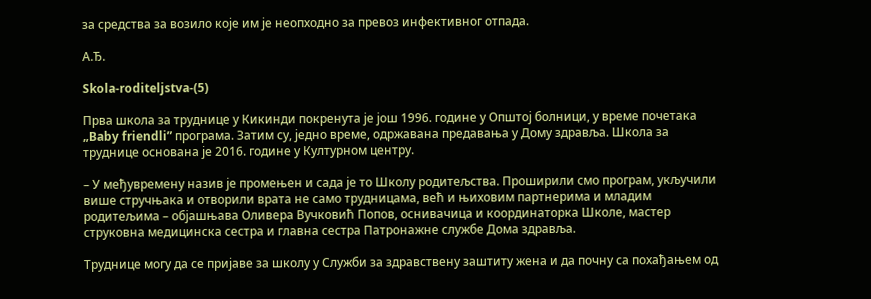за средства за возило које им је неопходно за превоз инфективног отпада.

А.Ђ.

Skola-roditeljstva-(5)

Прва школа за труднице у Кикинди покренута је још 1996. године у Општој болници, у време почетака „Baby friendli” програма. Затим су, једно време, одржавана предавања у Дому здравља. Школа за труднице основана је 2016. године у Културном центру.

– У међувремену назив је промењен и сада је то Школу родитељства. Проширили смо програм, укључили више стручњака и отворили врата не само трудницама, већ и њиховим партнерима и младим родитељима – објашњава Оливера Вучковић Попов, оснивачица и координаторка Школе, мастер струковна медицинска сестра и главна сестра Патронажне службе Дома здравља.

Труднице могу да се пријаве за школу у Служби за здравствену заштиту жена и да почну са похађањем од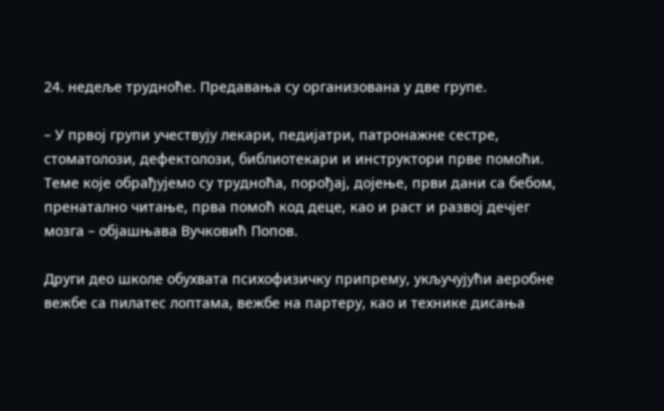24. недеље трудноће. Предавања су организована у две групе.

– У првој групи учествују лекари, педијатри, патронажне сестре, стоматолози, дефектолози, библиотекари и инструктори прве помоћи. Теме које обрађујемо су трудноћа, порођај, дојење, први дани са бебом, пренатално читање, прва помоћ код деце, као и раст и развој дечјег мозга – објашњава Вучковић Попов.

Други део школе обухвата психофизичку припрему, укључујући аеробне вежбе са пилатес лоптама, вежбе на партеру, као и технике дисања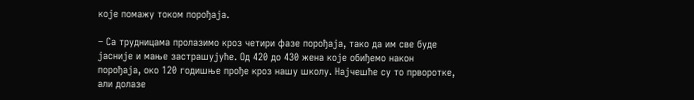које помажу током порођаја.

– Са трудницама пролазимо кроз четири фазе порођаја, тако да им све буде јасније и мање застрашујуће. Од 420 до 430 жена које обиђемо након порођаја, око 120 годишње прође кроз нашу школу. Најчешће су то прворотке, али долазе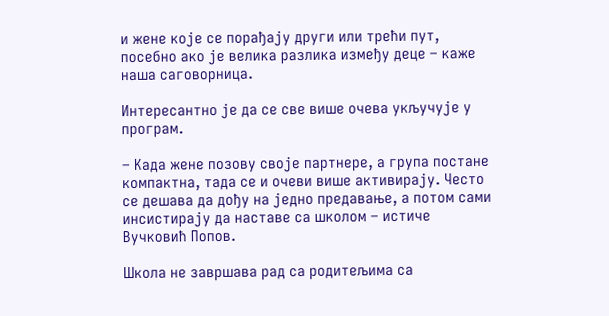и жене које се порађају други или трећи пут, посебно ако је велика разлика између деце – каже наша саговорница.

Интересантно је да се све више очева укључује у програм.

– Када жене позову своје партнере, а група постане компактна, тада се и очеви више активирају. Често се дешава да дођу на једно предавање, а потом сами инсистирају да наставе са школом – истиче Вучковић Попов.

Школа не завршава рад са родитељима са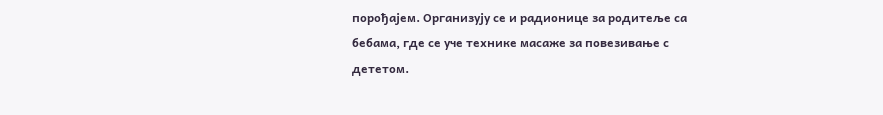порођајем. Организују се и радионице за родитеље са бебама, где се уче технике масаже за повезивање с дететом.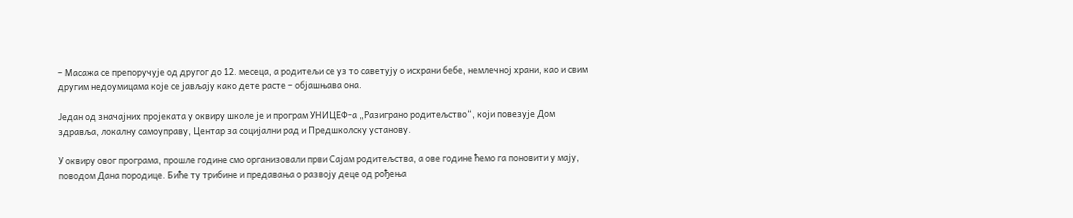– Масажа се препоручује од другог до 12. месеца, а родитељи се уз то саветују о исхрани бебе, немлечној храни, као и свим другим недоумицама које се јављају како дете расте – објашњава она.

Један од значајних пројеката у оквиру школе је и програм УНИЦЕФ-а „Разиграно родитељство“, који повезује Дом здравља, локалну самоуправу, Центар за социјални рад и Предшколску установу.

У оквиру овог програма, прошле године смо организовали први Сајам родитељства, а ове године ћемо га поновити у мају, поводом Дана породице. Биће ту трибине и предавања о развоју деце од рођења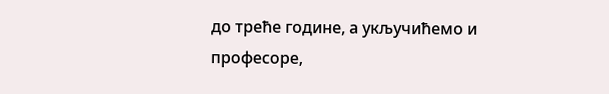до треће године, а укључићемо и професоре,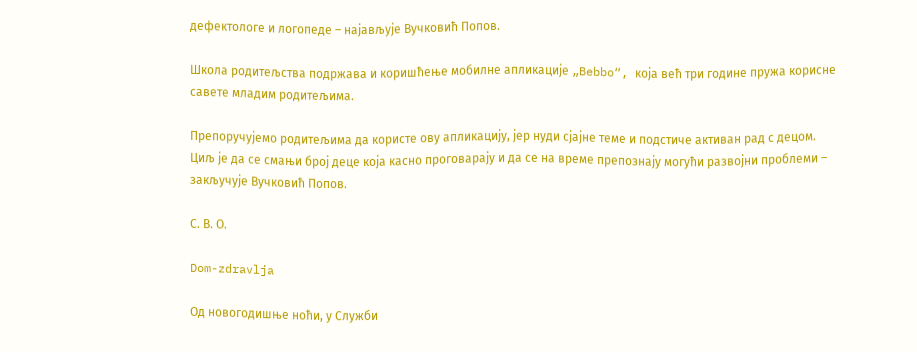дефектологе и логопеде – најављује Вучковић Попов.

Школа родитељства подржава и коришћење мобилне апликације „Bebbo“, која већ три године пружа корисне савете младим родитељима.

Препоручујемо родитељима да користе ову апликацију, јер нуди сјајне теме и подстиче активан рад с децом. Циљ је да се смањи број деце која касно проговарају и да се на време препознају могући развојни проблеми – закључује Вучковић Попов.

С. В. О.

Dom-zdravlja

Од новогодишње ноћи, у Служби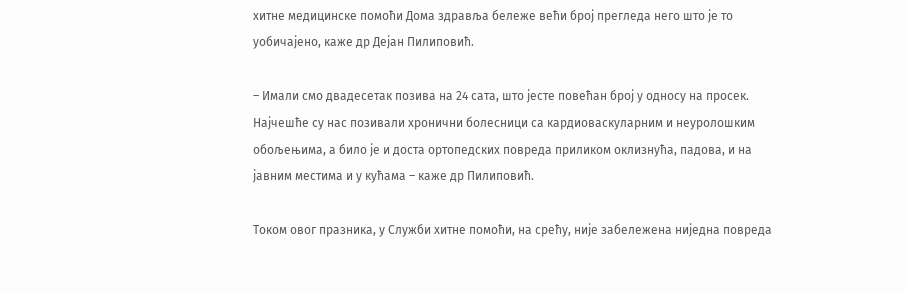хитне медицинске помоћи Дома здравља бележе већи број прегледа него што је то уобичајено, каже др Дејан Пилиповић.

– Имали смо двадесетак позива на 24 сата, што јесте повећан број у односу на просек. Најчешће су нас позивали хронични болесници са кардиоваскуларним и неуролошким обољењима, а било је и доста ортопедских повреда приликом оклизнућа, падова, и на јавним местима и у кућама – каже др Пилиповић.

Током овог празника, у Служби хитне помоћи, на срећу, није забележена ниједна повреда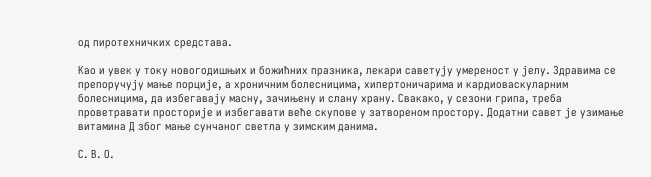од пиротехничких средстава.

Као и увек у току новогодишњих и божићних празника, лекари саветују умереност у јелу. Здравима се препоручују мање порције, а хроничним болесницима, хипертоничарима и кардиоваскуларним болесницима, да избегавају масну, зачињену и слану храну. Свакако, у сезони грипа, треба проветравати просторије и избегавати веће скупове у затвореном простору. Додатни савет је узимање витамина Д због мање сунчаног светла у зимским данима.

С. В. О.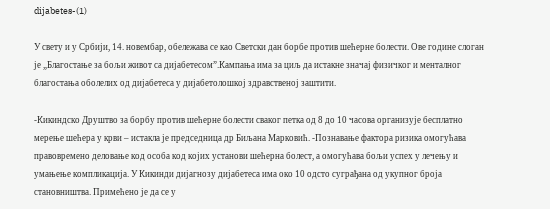dijabetes-(1)

У свету и у Србији, 14. новембaр, обележава се као Светски дан борбе против шећерне болести. Ове године слоган је „Благостање за бољи живот са дијабетесом”.Кампања има за циљ да истакне значај физичког и менталног благостања оболелих од дијабетеса у дијабетолошкој здравственој заштити.

-Кикиндско Друштво за борбу против шећерне болести сваког петка од 8 до 10 часова организује бесплатно мерење шећера у крви – истакла је председница др Биљана Марковић. -Познавање фактора ризика омогућава правовремено деловање код особа код којих установи шећерна болест, а омогућава бољи успех у лечењу и умањење компликација. У Кикинди дијагнозу дијабетеса има око 10 одсто суграђана од укупног броја становништва. Примећено је да се у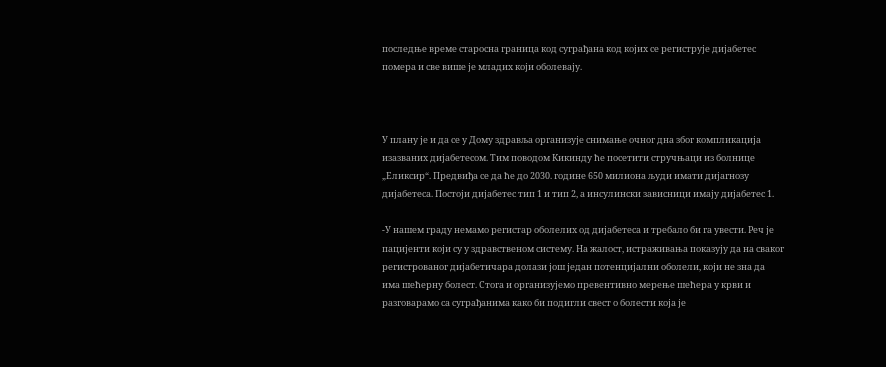последње време старосна граница код суграђана код којих се региструје дијабетес помера и све више је младих који оболевају.



У плану је и да се у Дому здравља организује снимање очног дна због компликација изазваних дијабетесом. Тим поводом Кикинду ће посетити стручњаци из болнице „Еликсир“. Предвиђа се да ће до 2030. године 650 милиона људи имати дијагнозу дијабетеса. Постоји дијабетес тип 1 и тип 2, а инсулински зависници имају дијабетес 1.

-У нашем граду немамо регистар оболелих од дијабетеса и требало би га увести. Реч је пацијенти који су у здравственом систему. На жалост, истраживања показују да на сваког регистрованог дијабетичара долази још један потенцијални оболели, који не зна да има шећерну болест. Стога и организујемо превентивно мерење шећера у крви и разговарамо са суграђанима како би подигли свест о болести која је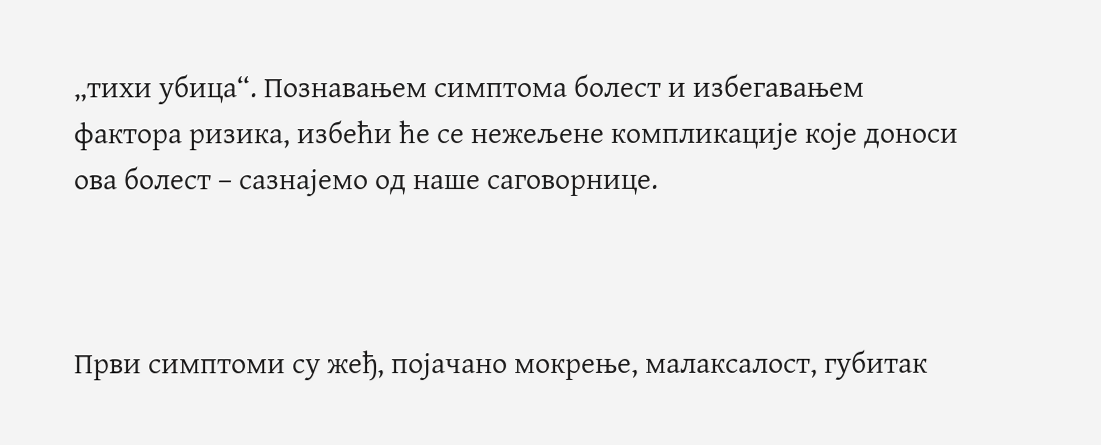„тихи убица“. Познавањем симптома болест и избегавањем фактора ризика, избећи ће се нежељене компликације које доноси ова болест – сазнајемо од наше саговорнице.



Први симптоми су жеђ, појачано мокрење, малаксалост, губитак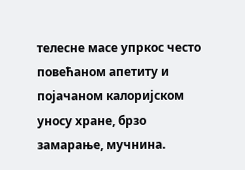телесне масе упркос често повећаном апетиту и појачаном калоријском уносу хране, брзо замарање, мучнина.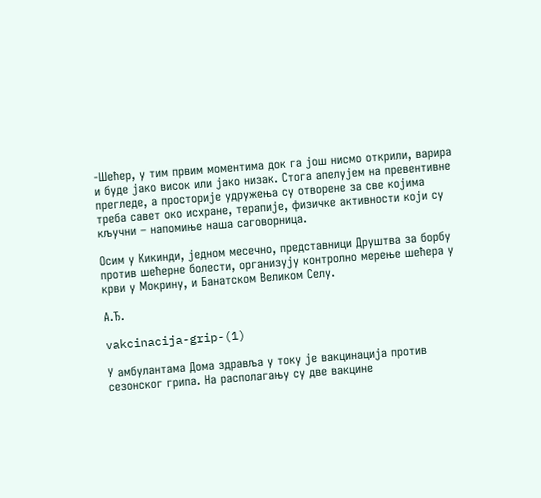-Шећер, у тим првим моментима док га још нисмо открили, варира и буде јако висок или јако низак. Стога апелујем на превентивне прегледе, а просторије удружења су отворене за све којима треба савет око исхране, терапије, физичке активности који су кључни – напомиње наша саговорница.

Осим у Кикинди, једном месечно, представници Друштва за борбу против шећерне болести, организују контролно мерење шећера у крви у Мокрину, и Банатском Великом Селу.

А.Ђ.

vakcinacija-grip-(1)

У амбулантама Дома здравља у току је вакцинација против сезонског грипа. На располагању су две вакцине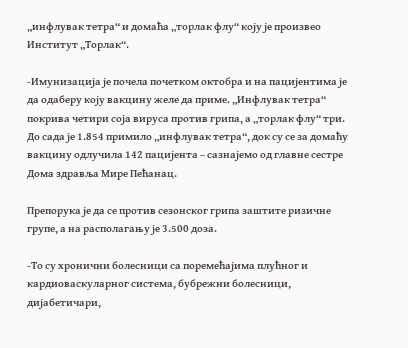„инфлувак тетра“ и домаћа „торлак флу“ коју је произвео Институт „Торлак“.

-Имунизација је почела почетком октобра и на пацијентима је да одаберу коју вакцину желе да приме. „Инфлувак тетра“ покрива четири соја вируса против грипа, а „торлак флу“ три. До сада је 1.854 примило „инфлувак тетра“, док су се за домаћу вакцину одлучила 142 пацијента – сазнајемо од главне сестре Дома здравља Мире Пећанац.

Препорука је да се против сезонског грипа заштите ризичне групе, а на располагању је 3.500 доза.

-То су хронични болесници са поремећајима плућног и кардиоваскуларног система, бубрежни болесници, дијабетичари,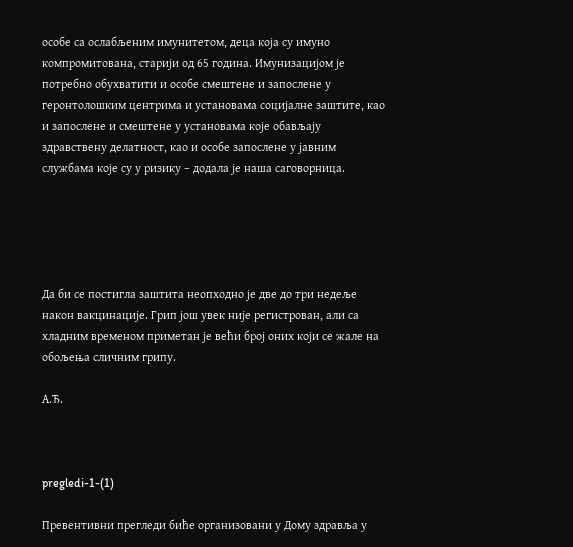особе са ослабљеним имунитетом, деца која су имуно компромитована, старији од 65 година. Имунизацијом је потребно обухватити и особе смештене и запослене у геронтолошким центрима и установама социјалне заштите, као и запослене и смештене у установама које обављају здравствену делатност, као и особе запослене у јавним службама које су у ризику – додала је наша саговорница.





Да би се постигла заштита неопходно је две до три недеље након вакцинације. Грип још увек није регистрован, али са хладним временом приметан је већи број оних који се жале на обољења сличним грипу.

А.Ђ.



pregledi-1-(1)

Превентивни прегледи биће организовани у Дому здравља у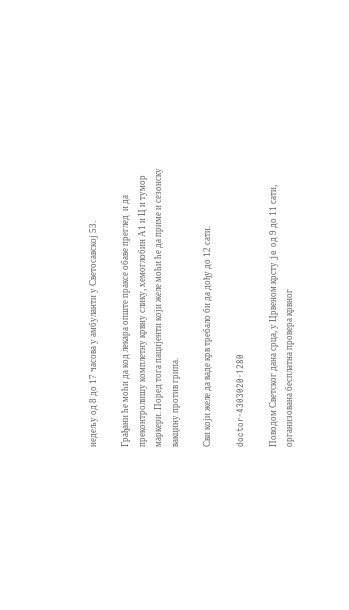недељу од 8 до 17 часова у амбуланти у Светосавској 53.

Грађани ће моћи да код лекара опште праксе обаве преглед  и да преконтролишу комплетну крвну слику, хемоглобин А1 и Ц и тумор маркери. Поред тога пацијенти који желе моћи ће да приме и сезонску вакцину против грипа.

Сви који желе да ваде крв требало би да дођу до 12 сати.

doctor-4303020-1280

Поводом Светског дана срца, у Црвеном крсту je од 9 до 11 сати, организована бесплатна провера крвног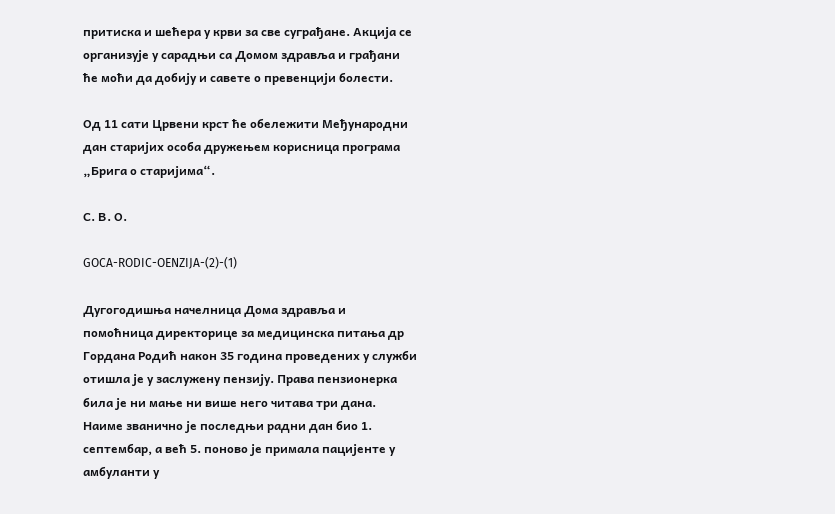притиска и шећера у крви за све суграђане. Акција се организује у сарадњи са Домом здравља и грађани ће моћи да добију и савете о превенцији болести.

Oд 11 сати Црвени крст ће обележити Међународни дан старијих особа дружењем корисница програма „Брига о старијима“.

С. В. О.

GOCA-RODIC-OENZIJA-(2)-(1)

Дугогодишња начелница Дома здравља и помоћница директорице за медицинска питања др Гордана Родић након 35 година проведених у служби отишла је у заслужену пензију. Права пензионерка била је ни мање ни више него читава три дана. Наиме званично је последњи радни дан био 1. септембар, а већ 5. поново је примала пацијенте у амбуланти у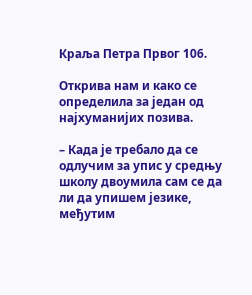Краља Петра Првог 106.

Открива нам и како се определила за један од најхуманијих позива.

– Када је требало да се одлучим за упис у средњу школу двоумила сам се да ли да упишем језике, међутим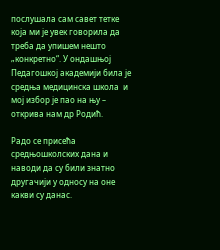послушала сам савет тетке која ми је увек говорила да треба да упишем нешто „конкретно“. У ондашњој Педагошкој академији била је средња медицинска школа  и мој избор је пао на њу – открива нам др Родић.

Радо се присећа средњошколских дана и наводи да су били знатно другачији у односу на оне какви су данас.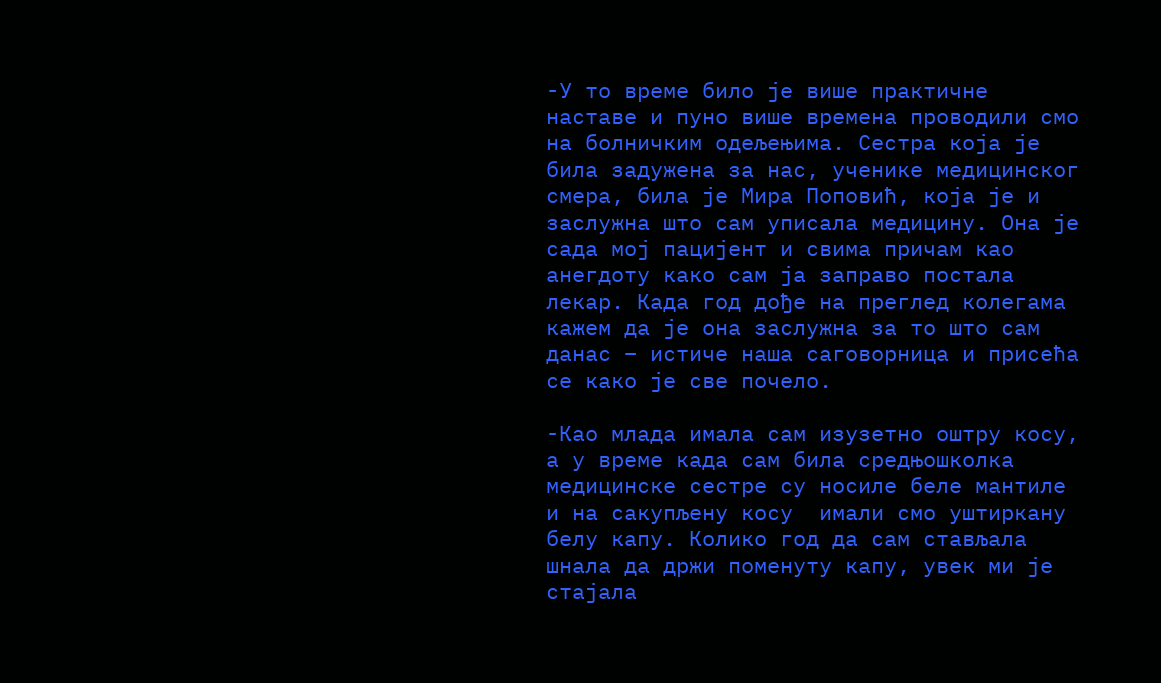-У то време било је више практичне наставе и пуно више времена проводили смо на болничким одељењима. Сестра која је била задужена за нас, ученике медицинског смера, била је Мира Поповић, која је и заслужна што сам уписала медицину. Она је сада мој пацијент и свима причам као анегдоту како сам ја заправо постала лекар. Када год дође на преглед колегама кажем да је она заслужна за то што сам данас – истиче наша саговорница и присећа се како је све почело.

-Као млада имала сам изузетно оштру косу, а у време када сам била средњошколка медицинске сестре су носиле беле мантиле и на сакупљену косу  имали смо уштиркану белу капу. Колико год да сам стављала шнала да држи поменуту капу, увек ми је стајала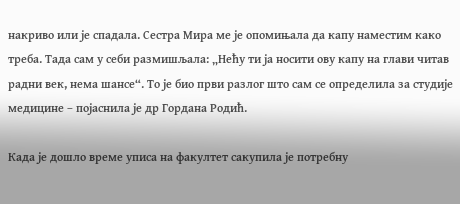накриво или је спадала. Сестра Мира ме је опомињала да капу наместим како треба. Тада сам у себи размишљала: „Нећу ти ја носити ову капу на глави читав радни век, нема шансе“. То је био први разлог што сам се определила за студије медицине – појаснила је др Гордана Родић.

Када је дошло време уписа на факултет сакупила је потребну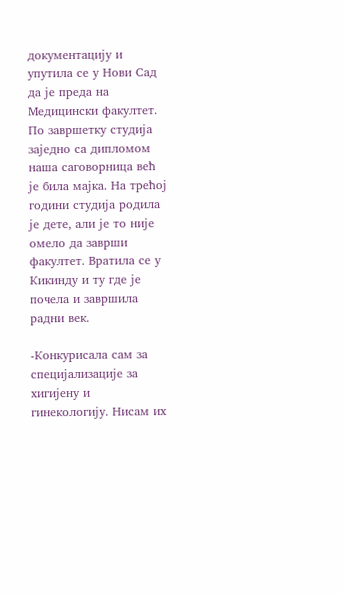документацију и упутила се у Нови Сад да је преда на Медицински факултет. По завршетку студија заједно са дипломом наша саговорница већ је била мајка. На трећој години студија родила је дете, али је то није омело да заврши факултет. Вратила се у Кикинду и ту где је почела и завршила радни век.

-Конкурисала сам за специјализације за хигијену и гинекологију. Нисам их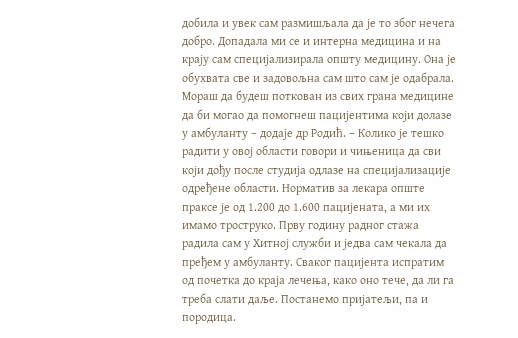добила и увек сам размишљала да је то због нечега добро. Допадала ми се и интерна медицина и на крају сам специјализирала општу медицину. Она је обухвата све и задовољна сам што сам је одабрала. Мораш да будеш поткован из свих грана медицине да би могао да помогнеш пацијентима који долазе у амбуланту – додаје др Родић. – Колико је тешко радити у овој области говори и чињеница да сви који дођу после студија одлазе на специјализације одређене области. Норматив за лекара опште праксе је од 1.200 до 1.600 пацијената, а ми их имамо троструко. Прву годину радног стажа радила сам у Хитној служби и једва сам чекала да пређем у амбуланту. Сваког пацијента испратим од почетка до краја лечења, како оно тече, да ли га треба слати даље. Постанемо пријатељи, па и породица.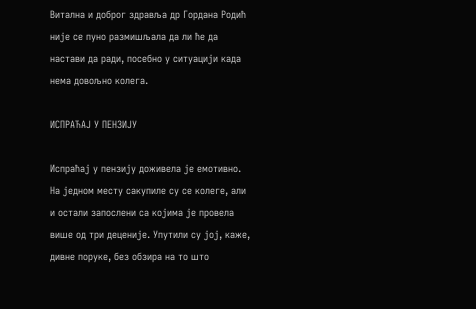Витална и доброг здравља др Гордана Родић није се пуно размишљала да ли ће да настави да ради, посебно у ситуацији када нема довољно колега.

ИСПРАЋАЈ У ПЕНЗИЈУ

Испраћај у пензију доживела је емотивно. На једном месту сакупиле су се колеге, али и остали запослени са којима је провела више од три деценије. Упутили су јој, каже, дивне поруке, без обзира на то што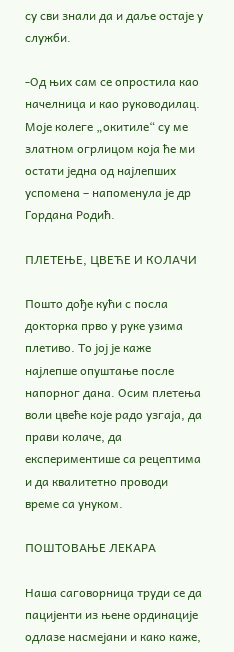су сви знали да и даље остаје у служби.

-Од њих сам се опростила као начелница и као руководилац. Моје колеге „окитиле“ су ме златном огрлицом која ће ми остати једна од најлепших успомена – напоменула је др Гордана Родић.

ПЛЕТЕЊЕ, ЦВЕЋЕ И КОЛАЧИ

Пошто дође кући с посла докторка прво у руке узима плетиво. То јој је каже најлепше опуштање после напорног дана. Осим плетења воли цвеће које радо узгаја, да прави колаче, да експериментише са рецептима и да квалитетно проводи време са унуком.

ПОШТОВАЊЕ ЛЕКАРА

Наша саговорница труди се да пацијенти из њене ординације одлазе насмејани и како каже,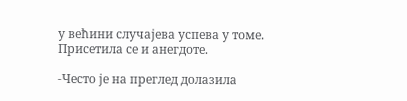у већини случајева успева у томе. Присетила се и анегдоте.

-Често је на преглед долазила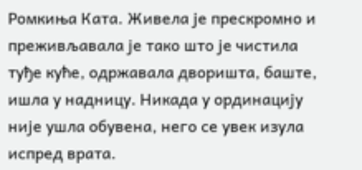Ромкиња Ката. Живела је прескромно и преживљавала је тако што је чистила туђе куће, одржавала дворишта, баште, ишла у надницу. Никада у ординацију није ушла обувена, него се увек изула испред врата.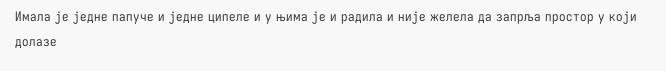Имала је једне папуче и једне ципеле и у њима је и радила и није желела да запрља простор у који долазе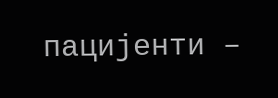пацијенти –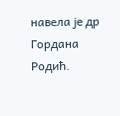навела је др Гордана Родић.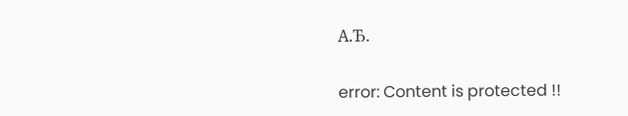А.Ђ.

error: Content is protected !!